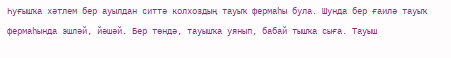Һуғышҡа хәтлем бер ауылдан ситтә колхоздың тауыҡ фермаһы була. Шунда бер ғаилә тауыҡ фермаһында эшләй, йәшәй. Бер төндә, тауышҡа уянып, бабай тышҡа сыға. Тауыш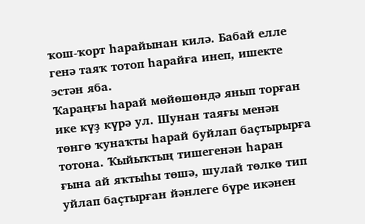ҡош-ҡорт һарайынан килә. Бабай елле генә таяҡ тотоп һарайға инеп, ишекте эстән яба.
Ҡараңғы һарай мөйөшөндә янып торған ике күҙ күрә ул. Шунан таяғы менән төнгө ҡунаҡты һарай буйлап баҫтырырға тотона. Ҡыйыҡтың тишегенән һаран ғына ай яҡтыһы төшә, шулай төлкө тип уйлап баҫтырған йәнлеге бүре икәнен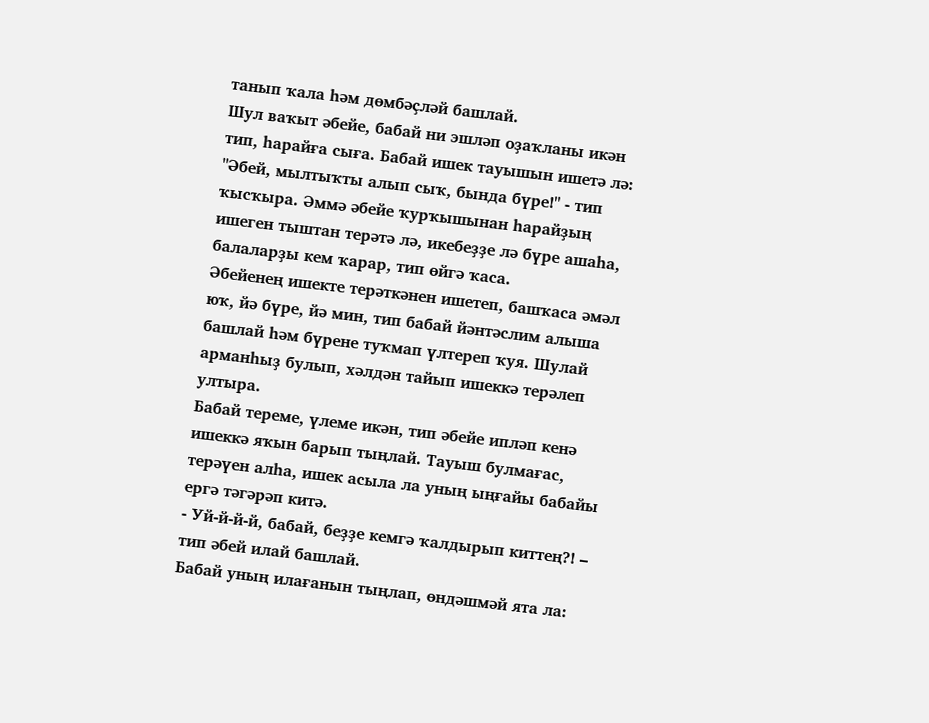танып ҡала һәм дөмбәҫләй башлай.
Шул ваҡыт әбейе, бабай ни эшләп оҙаҡланы икән тип, һарайға сыға. Бабай ишек тауышын ишетә лә: "Әбей, мылтыҡты алып сыҡ, бында бүре!" - тип ҡысҡыра. Әммә әбейе ҡурҡышынан һарайҙың ишеген тыштан терәтә лә, икебеҙҙе лә бүре ашаһа, балаларҙы кем ҡарар, тип өйгә ҡаса.
Әбейенең ишекте терәткәнен ишетеп, башҡаса әмәл юҡ, йә бүре, йә мин, тип бабай йәнтәслим алыша башлай һәм бүрене туҡмап үлтереп ҡуя. Шулай арманһыҙ булып, хәлдән тайып ишеккә терәлеп ултыра.
Бабай тереме, үлеме икән, тип әбейе ипләп кенә ишеккә яҡын барып тыңлай. Тауыш булмағас, терәүен алһа, ишек асыла ла уның ыңғайы бабайы ергә тәгәрәп китә.
- Уй-й-й-й, бабай, беҙҙе кемгә ҡалдырып киттең?! – тип әбей илай башлай.
Бабай уның илағанын тыңлап, өндәшмәй ята ла: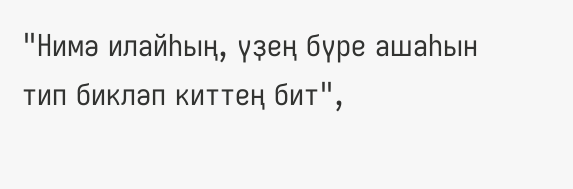"Нимә илайһың, үҙең бүре ашаһын тип бикләп киттең бит",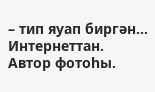– тип яуап биргән...
Интернеттан.
Автор фотоһы.